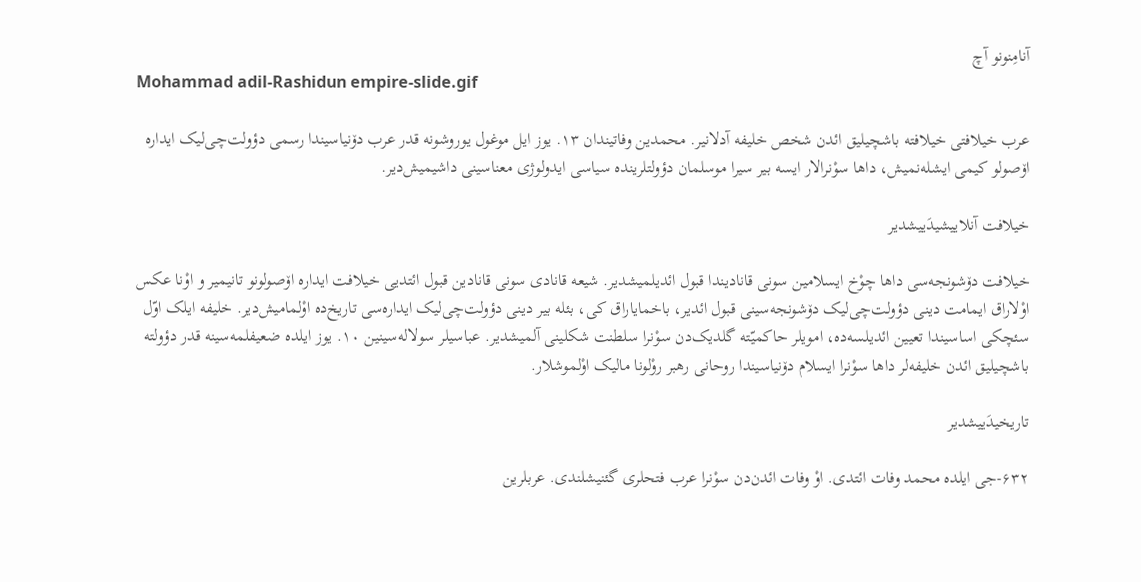آنامِنونو آچ
Mohammad adil-Rashidun empire-slide.gif

عرب خیلافتی خیلافته باشچیلیق ائدن شخص خلیفه آدلانیر. محمدین وفاتیندان ۱۳. یوز ایل موغول یوروشونه قدر عرب دۆنیاسیندا رسمی دؤولت‌چی‌لیک ایداره اۆصولو کیمی ایشله‌نمیش، داها سوْنرالار ایسه بیر سیرا موسلمان دؤولتلرینده سیاسی ایدولوژی معناسینی داشیمیش‌دیر.

خیلافت آنلاییشیدَییشدیر

خیلافت دۆشونجه‌سی داها چوْخ ایسلامین سونی قانادیندا قبول ائدیلمیشدیر. شیعه قانادی سونی قانادین قبول ائتدیی خیلافت ایداره اۆصولونو تانیمیر و اوْنا عکس اوْلاراق ایمامت دینی دؤولت‌چی‌لیک دۆشونجه‌سینی قبول ائدیر، باخمایاراق کی، بئله بیر دینی دؤولت‌چی‌لیک ایداره‌سی تاریخ‌ده اوْلمامیش‌دیر. خلیفه ایلک اوّل سئچکی اساسیندا تعیین ائدیلسه‌ده، امویلر حاکمیّته گلدیک‌دن سوْنرا سلطنت شکلینی آلمیشدیر. عباسیلر سولاله‌سینین ۱۰. یوز ایلده ضعیفلمه‌سینه قدر دؤولته باشچیلیق ائدن خلیفه‌لر داها سوْنرا ایسلام دۆنیاسیندا روحانی رهبر روْلونا مالیک اوْلموشلار.

تاریخیدَییشدیر

۶۳۲-جی ایلده محمد وفات ائتدی. اوْ وفات ائدن‌دن سوْنرا عرب فتحلری گئنیشلندی. عربلرین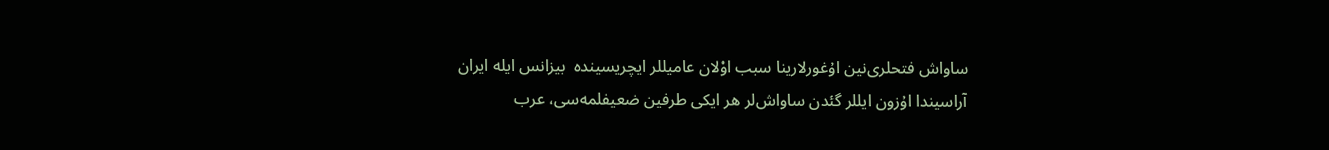ساواش فتحلری‌نین اۇغورلارینا سبب اوْلان عامیللر ایچریسینده ‌ بیزانس ایله ایران آراسیندا اۇزون ایللر گئدن ساواش‌لر هر ایکی طرفین ضعیفلمه‌سی، عرب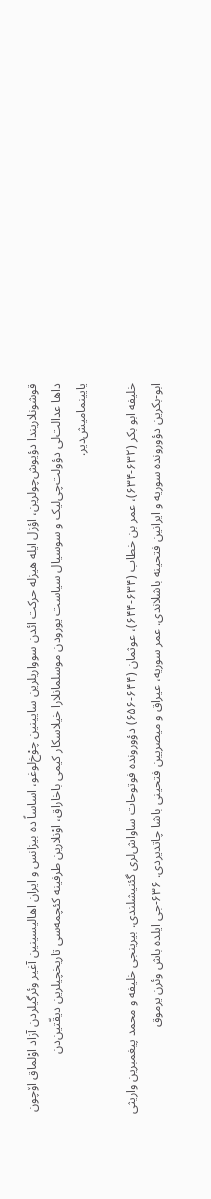قوشونلاریندا دؤیوش‌چولرین، اؤزل ایله هیز‌له حرکت ائدن سوواریلرین سایینین چوْخ‌لوغو، اساساً ده بیزانس و ایران اهالیسینین آغیر وئرگیلردن آزاد اوْلماق اۆچون داها عدالت‌لی دؤولت‌چی‌لیک و سوسیال سیاست یورودن موسلمانلارا خیلاسکار کیمی باخاراق، اوْنلارین طرفینه کئچمه‌سی تاریخچیلرین دیقّتین‌دن یایینمامیش‌دیر.

خلیفه ابو بکر (۶۳۲-۶۳۴)، عمر بن خطاب (۶۳۴-۶۴۴)، عوثمان (۶۴۴-۶۵۶) دؤورونده فوتوحات ساواش‌لری گئنیشلندی. بیرینجی خلیفه و محمد پیغمبرین واریثی ابو-بکرین دؤورونده سوریه و ایرانین فتحینه باشلاندی. عمر سوریه، عیراق و میصریین فتحینی باشا چاتدیردی. ۶۳۶-جی ایلده باش وئرن یرموق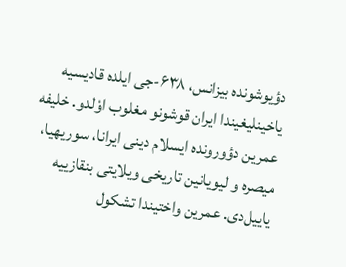دؤیوشونده بیزانس، ۶۳۸-جی ایلده قادیسیه یاخینلیغیندا ایران قوشونو مغلوب اوْلدو. خلیفه عمرین دؤورونده ایسلام دینی ایرانا، سوریهیا، میصره و لیویانین تاریخی ویلایتی بنقازییه یاییل‌دی. عمرین واختیندا تشکول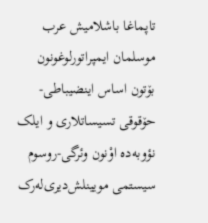تاپماغا باشلامیش عرب موسلمان ایمپراتورلوغونون بۆتون اساس اینضیباطی-حۆقوقی تسیساتلاری و ایلک نؤوبه‌ده اوْنون وئرگی-روسوم سیستمی مویینلش‌دیری‌له‌رک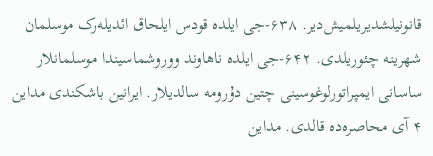قانونیلشدیریلمیش‌دیر. ۶۳۸-جی ایلده قودس ایلحاق ائدیله‌رک موسلمان شهرینه چئوریلدی. ۶۴۲-جی ایلده ناهاوند ووروشماسیندا موسلمانلار ساسانی ایمپراتورلوغوسینی چتین دۇرومه سالدیلار. ایرانین باشکندی مداین ۴ آی محاصره‌ده قالدی. مداین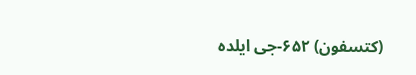(کتسفون) ۶۵۲-جی ایلده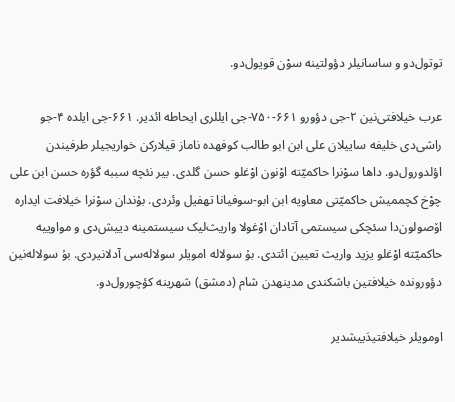توتول‌دو و ساسانیلر دؤولتینه سوْن قویول‌دو.

عرب خیلافتی‌نین ۲-جی دؤورو ۶۶۱-۷۵۰-جی ایللری ایحاطه ائدیر. ۶۶۱-جی ایلده ۴-جو راشی‌دی خلیفه ساییلان علی ابن ابو طالب کوفهده ناماز قیلارکن خواریجیلر طرفیندن اؤلدورول‌دو. داها سوْنرا حاکمیّته اوْنون اوْغلو حسن گلدی. بیر نئچه سببه گؤره حسن ابن علی چوْخ کچممیش حاکمیّتی معاویه ابن ابو-سوفیانا تهفیل وئردی. بۇندان سوْنرا خیلافت ایداره اۆصولون‌دا سئچکی سیستمی آتادان اوْغولا واریث‌لیک سیستمینه دییش‌دی و مواوییه حاکمیّته اوْغلو یزید واریث تعیین ائتدی. بۇ سولاله امویلر سولاله‌سی آدلانیردی. بۇ سولاله‌نین دؤورونده خیلافتین باشکندی مدینهدن شام (دمشق) شهرینه کؤچورول‌دو.

اومویلر خیلافتیدَییشدیر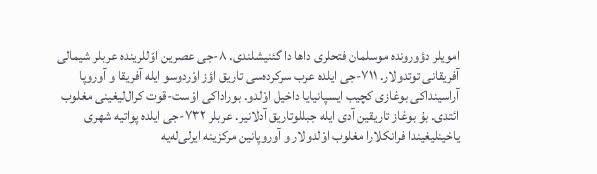امویلر دؤورونده موسلمان فتحلری داها دا گئنیشلندی. ۸-جی عصرین اوّللرینده عربلر شیمالی آفریقانی توتدولار. ۷۱۱-جی ایلده عرب سرکرده‌سی تاریق اؤز اوْردوسو ایله آفریقا و آوروپا آراسینداکی بوغازی کچیب ایسپانیایا داخیل اوْلدو. بوراداکی اوْست-قوت کرال‌لیغینی مغلوب ائتدی. بۇ بوغاز تاریقین آدی ایله جبللوتاریق آدلانیر. عربلر ۷۳۲-جی ایلده پواتیه شهری یاخینلیغیندا فرانکلارا مغلوب اوْلدولار و آوروپانین مرکزینه ایر‌لی‌له‌یه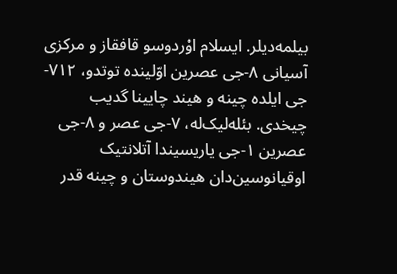بیلمه‌دیلر. ایسلام اوْردوسو قافقاز و مرکزی آسیانی ۸-جی عصرین اوّلینده توتدو، ۷۱۲-جی ایلده چینه و هیند چایینا گدیب چیخدی. بئله‌لیک‌له، ۷-جی عصر و ۸-جی عصرین ۱-جی یاریسیندا آتلانتیک اوقیانوسین‌دان هیندوستان و چینه قدر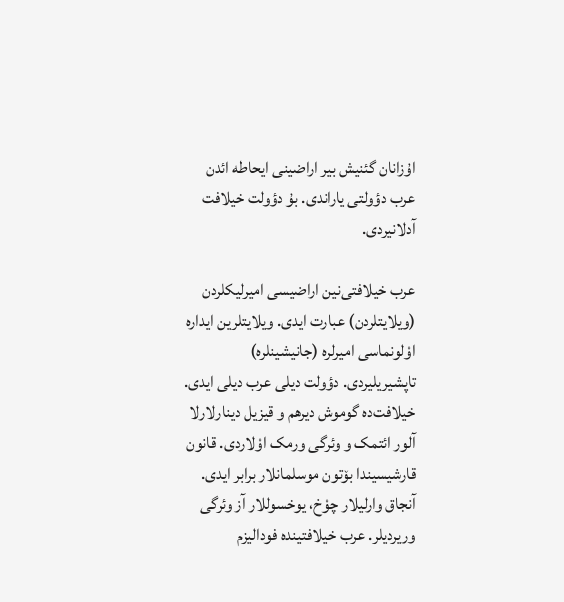اۇزانان گئنیش بیر اراضینی ایحاطه ائدن عرب دؤولتی یاراندی. بۇ دؤولت خیلافت آدلانیردی.

عرب خیلافتی‌نین اراضیسی امیرلیکلردن (ویلایتلردن) عبارت ایدی. ویلایتلرین ایداره اوْلونماسی امیرلره (جانیشینلره) تاپشیریلیردی. دؤولت دیلی عرب دیلی ایدی. خیلافت‌ده گوموش دیرهم و قیزیل دینارلارلا آلور ائتمک و وئرگی ورمک اوْلاردی. قانون قارشیسیندا بۆتون موسلمانلار برابر ایدی. آنجاق وارلیلار چوْخ، یوخسوللار آز وئرگی وریردیلر. عرب خیلافتینده فودالیزم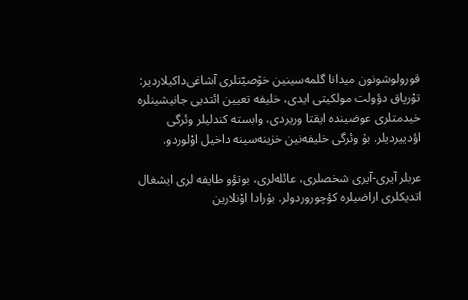قورولوشونون میدانا گلمه‌سینین خۆصیّتلری آشاغی‌داکیلاردیر: توْرپاق دؤولت مولکیتی ایدی، خلیفه تعیین ائتدیی جانیشینلره خیدمتلری عوضینده ایقتا وریردی، وابسته کندلیلر وئرگی اؤدییردیلر. بۇ وئرگی خلیفه‌نین خزینه‌سینه داخیل اوْلوردو.

عربلر آیری-آیری شخصلری، عائله‌لری، بوتؤو طایفه لری ایشغال اتدیکلری اراضیلره کؤچوروردولر. بۇرادا اوْنلارین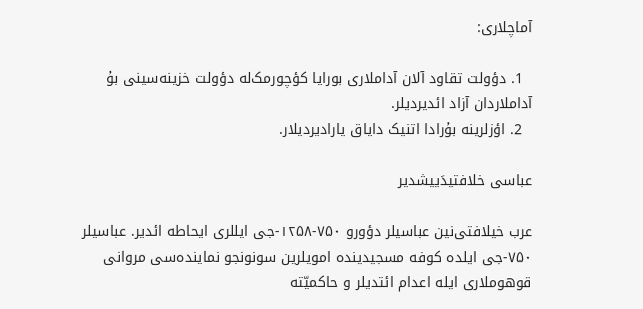آماچلاری:

  1. دؤولت تقاود آلان آداملاری بورایا کؤچورمک‌له دؤولت خزینه‌سینی بۇ آداملاردان آزاد ائدیردیلر.
  2. اؤزلرینه بۇرادا اتنیک دایاق یارادیردیلار.

عباسی خلافتیدَییشدیر

عرب خیلافتی‌نین عباسیلر دؤورو ۷۵۰-۱۲۵۸-جی ایللری ایحاطه ائدیر. عباسیلر ۷۵۰-جی ایلده کوفه مسجیدینده امویلرین سونونجو نماینده‌سی مروانی قوهوملاری ایله اعدام ائتدیلر و حاکمیّته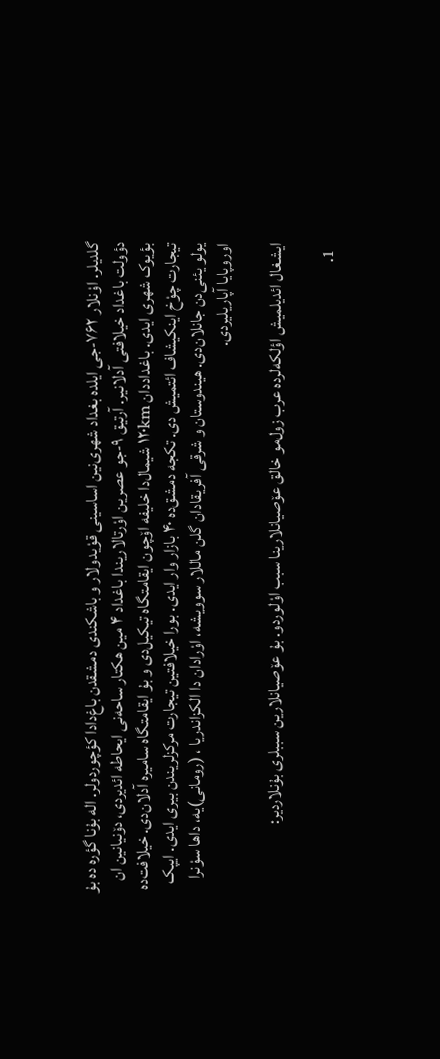گلدیلر. اوْنلار ۷۶۲-جی ایلده بغداد شهری‌نین اساسینی قوْیدولار و باشکندی دمشقدن باغ‌دادا کؤچوردولر. اله بۇنا گؤره ده بۇ دؤولت باغداد خیلافتی آدلانیر. آرتیق ۹-جو عصرین اوْرتالاریندا باغداد ۴ مین هکتار ساحه‌نی ایحاطه ائدیردی، دۆنیانین ان بؤیوک شهری ایدی. باغداددان ۱۲۰km شیمال‌دا خلیفه اۆچون ایقامتگاه تیکیل‌دی و بۇ ایقامتگاه سامیره آدلان‌دی. خیلافت‌ده تیجارت چوْخ اینکیشاف ائتمیش ‌دی. تکجه دمشق‌ده ۴۰ بازار وار ایدی. بورا خیلافتین تیجارت مرکزلریندن بیری ایدی. ایپک یولو یئنی‌دن جانلان‌دی. هیندوستان و شرقی آفریقادان گلن ماللار سوویشه، اوْرادان دا الکزاندریا ، (رومانی)یه، داها سوْنرا اوروپایا آپاریلیردی.

ایشغال ائدیلمیش اؤلکه‌لرده عرب زول‌مو خالق عۆصیانلارینا سبب اوْلوردو. بۇ عۆصیانلارین سببلری بۇنلاردیر:

  1.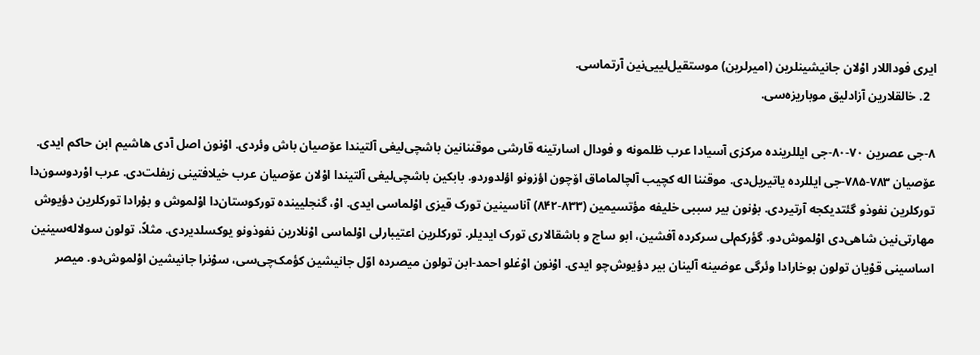ایری فوداللار اوْلان جانیشینلرین (امیرلرین) موستقیل‌لییی‌نین آرتماسی.
  2. خالقلارین آزادلیق موباریزه‌سی.

۸-جی عصرین ۷۰-۸۰-جی ایللرینده مرکزی آسیادا عرب ظلمونه و فودال اسارتینه قارشی موقننانین باشچی‌لیغی آلتیندا عۆصیان باش وئردی. اوْنون اصل آدی هاشیم ابن حاکم ایدی. عۆصیان ۷۸۳-۷۸۵-جی ایللرده یاتیریل‌دی. موقننا اله کچیب آلچالماماق اۆچون اؤزونو اؤلدوردو. بابکین باشچی‌لیغی آلتیندا اوْلان عۆصیان عرب خیلافتینی زیفلت‌دی. عرب اوْردوسون‌دا تورکلرین نفوذو گئتدیکجه آرتیردی. بۇنون بیر سببی خلیفه مؤتسیمین (۸۳۳-۸۴۲) آناسینین تورک قیزی اوْلماسی ایدی. اوْ، گنجلیینده تورکوستان‌دا اوْلموش و بۇرادا تورکلرین دؤیوش مهارتی‌نین شاهی‌دی اوْلموش‌دو. گؤرکم‌لی سرکرده آفشین، ابو ساج و باشقالاری تورک ایدیلر. تورکلرین اعتیبارلی اوْلماسی اوْنلارین نفوذونو یوکسلدیردی. مثلاً، تولون سولاله‌سینین اساسینی قوْیان تولون بوخارادا وئرگی عوضینه آلینان بیر دؤیوش‌چو ایدی. اوْنون اوْغلو احمد-ابن تولون میصرده اوّل جانیشین کؤمک‌چی‌سی، سوْنرا جانیشین اوْلموش‌دو. میصر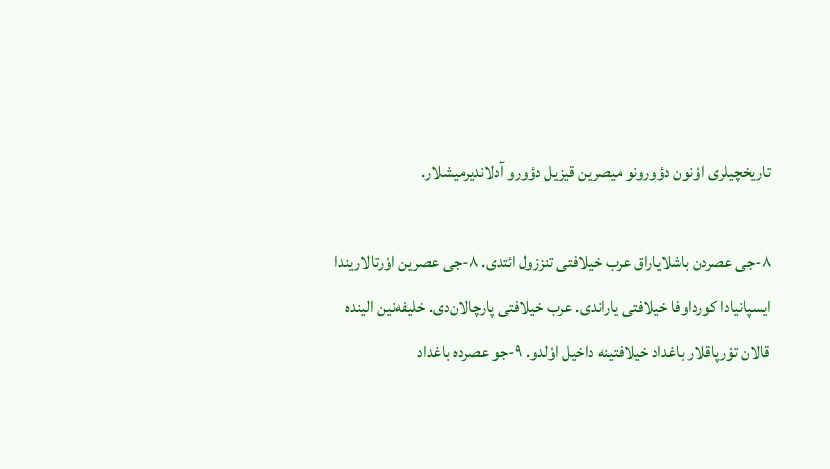تاریخچیلری اوْنون دؤورونو میصرین قیزیل دؤورو آدلاندیرمیشلار.

۸-جی عصردن باشلایاراق عرب خیلافتی تنززول ائتدی. ۸-جی عصرین اوْرتالاریندا ایسپانیادا کورداوفا خیلافتی یاراندی. عرب خیلافتی پارچالان‌دی. خلیفه‌نین الینده قالان توْرپاقلار باغداد خیلافتینه داخیل اوْلدو. ۹-جو عصرده باغداد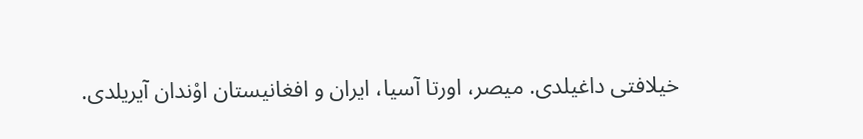خیلافتی داغیلدی. میصر، اورتا آسیا، ایران و افغانیستان اوْندان آیریلدی.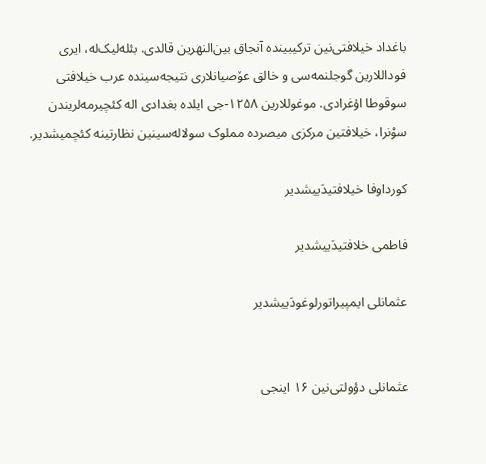باغداد خیلافتی‌نین ترکیبینده آنجاق بین‌النهرین قالدی. بئله‌لیک‌له، ایری فوداللارین گوجلنمه‌سی و خالق عۆصیانلاری نتیجه‌سینده عرب خیلافتی سوقوطا اۇغرادی. موغوللارین ۱۲۵۸-جی ایلده بغدادی اله کئچیرمه‌لریندن سوْنرا، خیلافتین مرکزی میصرده مملوک سولاله‌سینین نظارتینه کئچمیشدیر.

کورداوفا خیلافتیدَییشدیر

فاطمی خلافتیدَییشدیر

عثمانلی ایمپیراتورلوغودَییشدیر


عثمانلی دؤولتی‌نین ۱۶ اینجی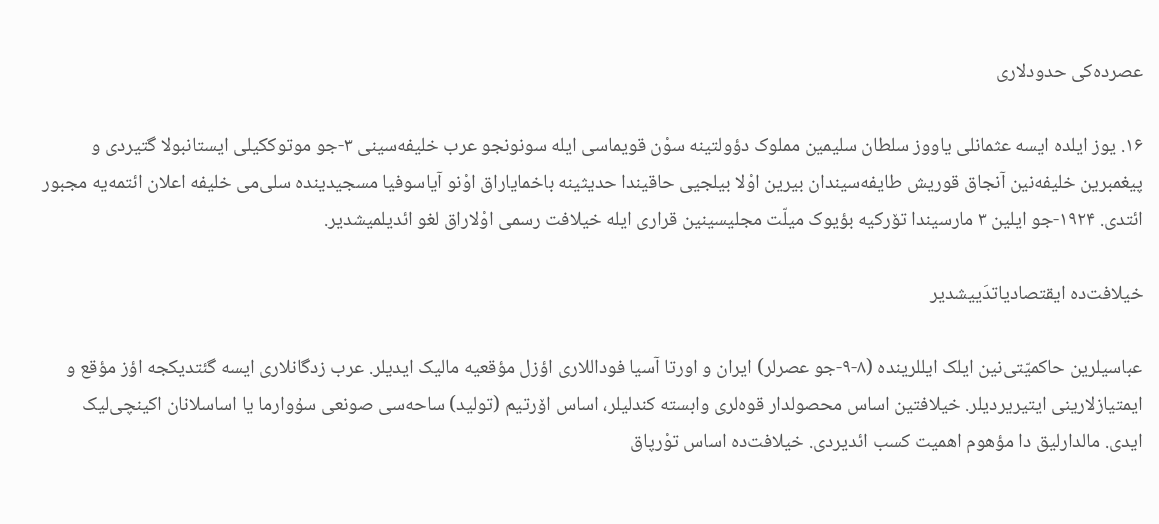عصرده‌کی حدودلاری

۱۶. یوز ایلده ایسه عثمانلی یاووز سلطان سلیمین مملوک دؤولتینه سوْن قویماسی ایله سونونجو عرب خلیفه‌سینی ۳-جو موتوککیلی ایستانبولا گتیردی و پیغمبرین خلیفه‌نین آنجاق قوریش طایفه‌سیندان بیرین اوْلا بیلجیی حاقیندا حدیثینه باخمایاراق اوْنو آیاسوفیا مسجیدینده سلی‌می خلیفه اعلان ائتمه‌یه مجبور ائتدی. ۱۹۲۴-جو ایلین ۳ مارسیندا تۆرکیه بؤیوک میلّت مجلیسینین قراری ایله خیلافت رسمی اوْلاراق لغو ائدیلمیشدیر.

خیلافت‌ده ایقتصادیاتدَییشدیر

عباسیلرین حاکمیّتی‌نین ایلک ایللرینده (۸-۹-جو عصرلر) ایران و اورتا آسیا فوداللاری اؤزل مؤقعیه مالیک ایدیلر. عرب زدگانلاری ایسه گئتدیکجه اؤز مؤقع و ایمتیازلارینی ایتیریردیلر. خیلافتین اساس محصولدار قوه‌لری وابسته کندلیلر، اساس اۆرتیم (تولید) ساحه‌سی صونعی سۇوارما یا اساسلانان ‌اکینچی‌لیک ایدی. مالدارلیق دا مؤهوم اهمیت کسب ائدیردی. خیلافت‌ده اساس توْرپاق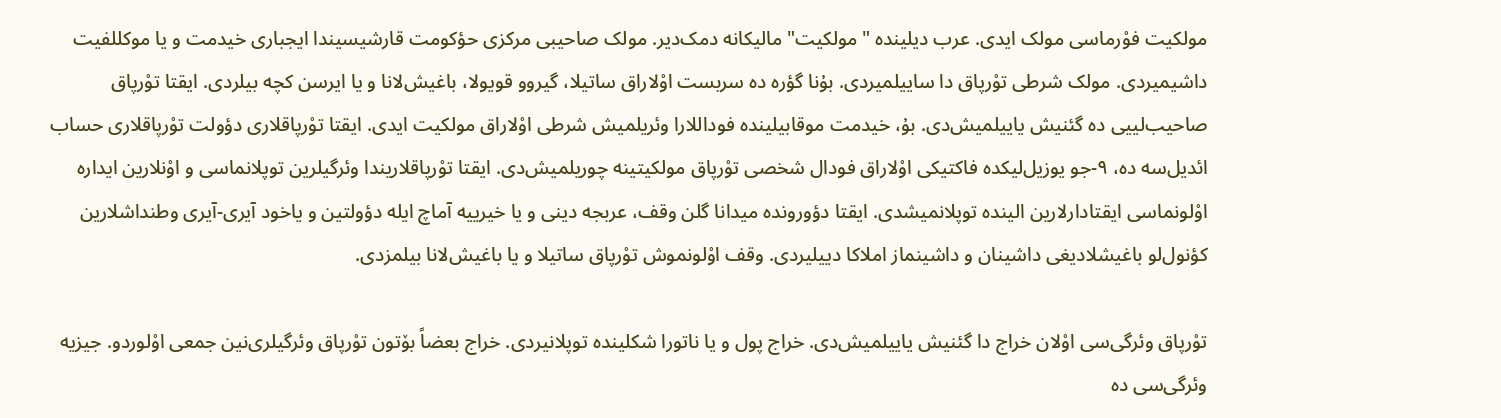مولکیت فوْرماسی مولک ایدی. عرب دیلینده "مولکیت" مالیکانه دمک‌دیر. مولک صاحیبی مرکزی حؤکومت قارشیسیندا ایجباری خیدمت و یا موکللفیت داشیمیردی. مولک شرطی توْرپاق دا ساییلمیردی. بۇنا گؤره ده سربست اوْلاراق ساتیلا، گیروو قویولا، باغیش‌لانا و یا ایرسن کچه بیلردی. ایقتا توْرپاق صاحیب‌لییی ده گئنیش یاییلمیش‌دی. بۇ، خیدمت موقابیلینده فوداللارا وئریلمیش شرطی اوْلاراق مولکیت ایدی. ایقتا توْرپاقلاری دؤولت توْرپاقلاری حساب ائدیل‌سه ده، ۹-جو یوزیل‌لیکده فاکتیکی اوْلاراق فودال شخصی توْرپاق مولکیتینه چوریلمیش‌دی. ایقتا توْرپاقلاریندا وئرگیلرین توپلانماسی و اوْنلارین ایداره اوْلونماسی ایقتادارلارین الینده توپلانمیشدی. ایقتا دؤورونده میدانا گلن وقف، عربجه دینی و یا خیرییه آماچ ایله دؤولتین و یاخود آیری-آیری وطنداشلارین کؤنول‌لو باغیشلادیغی داشینان و داشینماز املاکا دییلیردی. وقف اوْلونموش توْرپاق ساتیلا و یا باغیش‌لانا بیلمزدی.

توْرپاق وئرگی‌سی اوْلان خراج دا گئنیش یاییلمیش‌دی. خراج پول و یا ناتورا شکلینده توپلانیردی. خراج بعضاً بۆتون توْرپاق وئرگیلری‌نین جمعی اوْلوردو. جیزیه وئرگی‌سی ده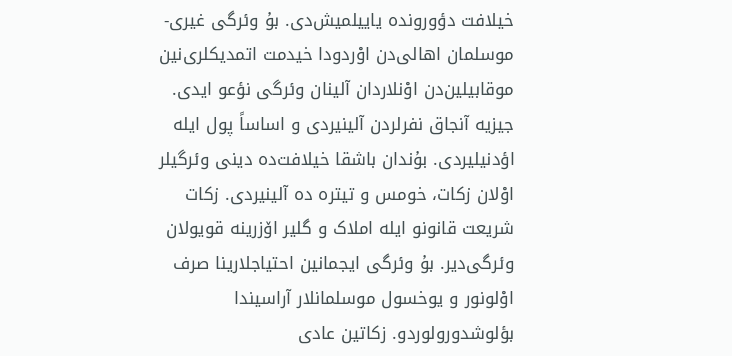خیلافت دؤورونده یاییلمیش‌دی. بۇ وئرگی غیری-موسلمان اهالی‌دن اوْردودا خیدمت اتمدیکلری‌نین موقابیلین‌دن اوْنلاردان آلینان وئرگی نؤعو ایدی. جیزیه آنجاق نفرلردن آلینیردی و اساساً پول ایله اؤدنیلیردی. بۇندان باشقا خیلافت‌ده دینی وئرگیلر اوْلان زکات، خومس و تیتره ده آلینیردی. زکات شریعت قانونو ایله املاک و گلیر اۆزرینه قویولان وئرگی‌دیر. بۇ وئرگی ایجمانین احتیاجلارینا صرف اوْلونور و یوخسول موسلمانلار آراسیندا بؤلوشدورولوردو. زکاتین عادی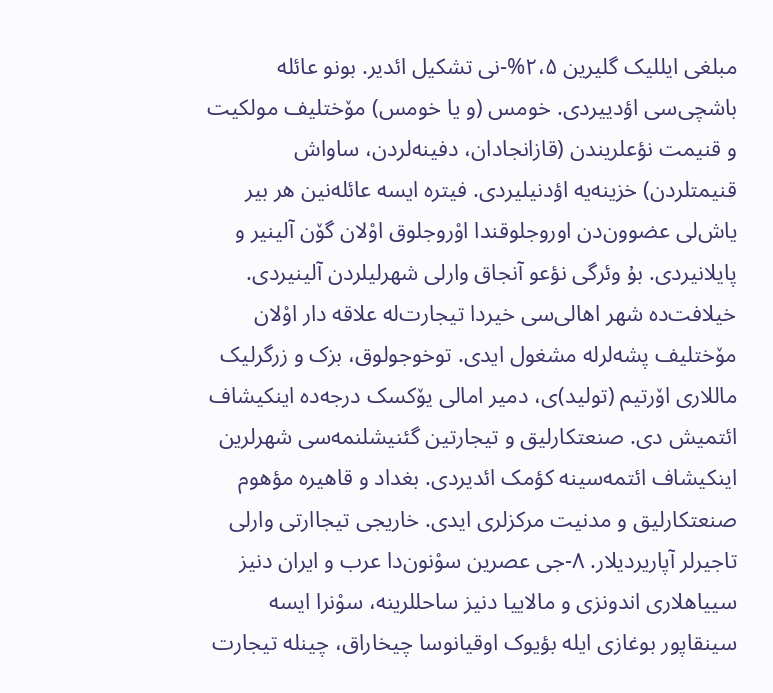مبلغی ایللیک گلیرین ۲،۵%-نی تشکیل ائدیر. بونو عائله باشچی‌سی اؤدییردی. خومس (و یا خومس) مۆختلیف مولکیت و قنیمت نؤعلریندن (قازانجادان، دفینه‌لردن، ساواش قنیمتلردن) خزینه‌یه اؤدنیلیردی. فیتره ایسه عائله‌نین هر بیر یاش‌لی عضوون‌دن اوروجلوقندا اوْروجلوق اوْلان گۆن آلینیر و پایلانیردی. بۇ وئرگی نؤعو آنجاق وارلی شهرلیلردن آلینیردی. خیلافت‌ده شهر اهالی‌سی خیردا تیجارت‌له علاقه دار اوْلان مۆختلیف پشه‌لرله مشغول ایدی. توخوجولوق، بزک و زرگرلیک ماللاری اۆرتیم (تولید)ی، دمیر امالی یۆکسک درجه‌ده اینکیشاف ائتمیش ‌دی. صنعتکارلیق و تیجارتین گئنیشلنمه‌سی شهرلرین اینکیشاف ائتمه‌سینه کؤمک ائدیردی. بغداد و قاهیره مؤهوم صنعتکارلیق و مدنیت مرکزلری ایدی. خاریجی تیجاارتی وارلی تاجیرلر آپاریردیلار. ۸-جی عصرین سوْنون‌دا عرب و ایران دنیز سییاهلاری اندونزی و مالاییا دنیز ساحللرینه، سوْنرا ایسه سینقاپور بوغازی ایله بؤیوک اوقیانوسا چیخاراق، چینله تیجارت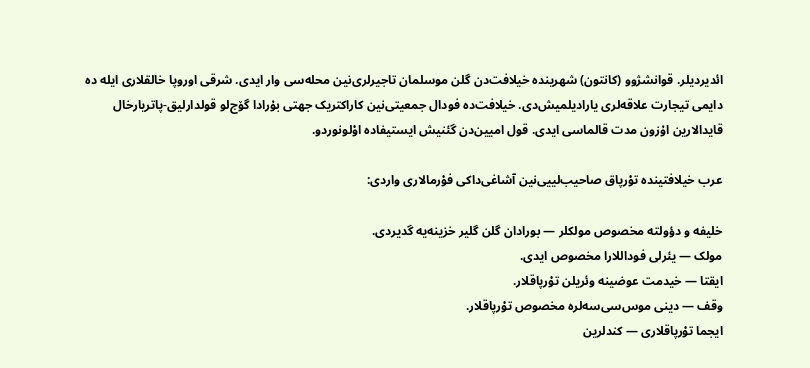ائدیردیلر. قوانشژوو (کانتون) شهرینده خیلافت‌دن گلن موسلمان تاجیرلری‌نین محله‌سی وار ایدی. شرقی اوروپا خالقلاری ایله ده دایمی تیجارت علاقه‌لری یارادیلمیش‌دی. خیلافت‌ده فودال جمعیتی‌نین کاراکتریک جهتی بۇرادا گۆج‌لو قولدارلیق-پاتریارخال قایدالارین اۇزون مدت قالماسی ایدی. قول امیین‌دن گئنیش ایستیفاده اوْلونوردو.

عرب خیلافتینده توْرپاق صاحیب‌لییی‌نین آشاغی‌داکی فوْرمالاری واردی:

خلیفه و دؤولته مخصوص مولکلر — بورادان گلن گلیر خزینه‌یه گدیردی.
مولک — یئرلی فوداللارا مخصوص ایدی.
ایقتا — خیدمت عوضینه وئریلن توْرپاقلار.
وقف — دینی موس‌سی‌سه‌لره مخصوص توْرپاقلار.
ایجما توْرپاقلاری — کندلرین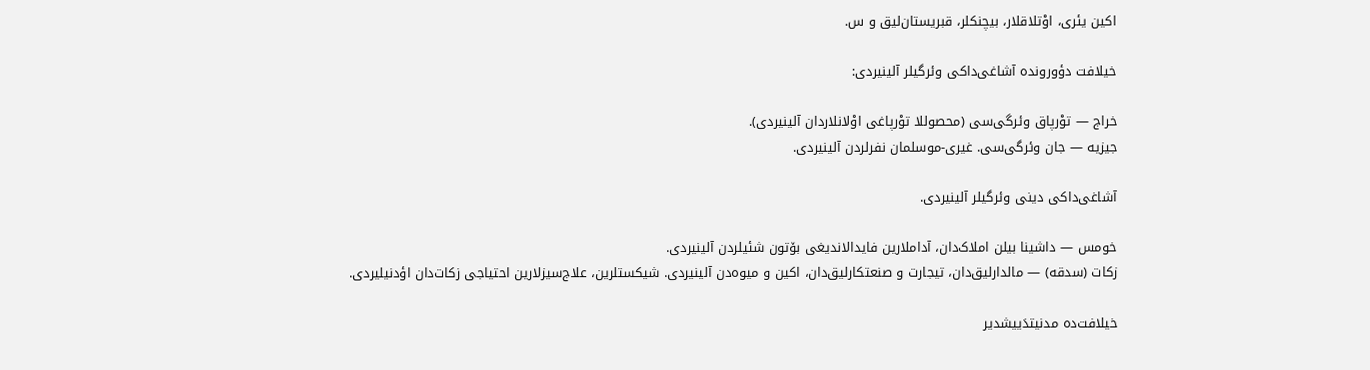اکین یئری، اوْتلاقلار، بیچنکلر، قبریستان‌لیق و س.

خیلافت دؤورونده آشاغی‌داکی وئرگیلر آلینیردی:

خراج — توْرپاق وئرگی‌سی (محصوللا توْرپاغی اوْلانلاردان آلینیردی).
جیزیه — جان وئرگی‌سی. غیری-موسلمان نفرلردن آلینیردی.

آشاغی‌داکی دینی وئرگیلر آلینیردی.

خومس — داشینا بیلن املاک‌دان، آداملارین فایدالاندیغی بۆتون شئیلردن آلینیردی.
زکات (سدقه) — مالدارلیق‌دان، تیجارت و صنعتکارلیق‌دان، اکین و میوه‌دن آلینیردی. شیکستلرین، علاج‌سیزلارین احتیاجی زکات‌دان اؤدنیلیردی.

خیلافت‌ده مدنیتدَییشدیر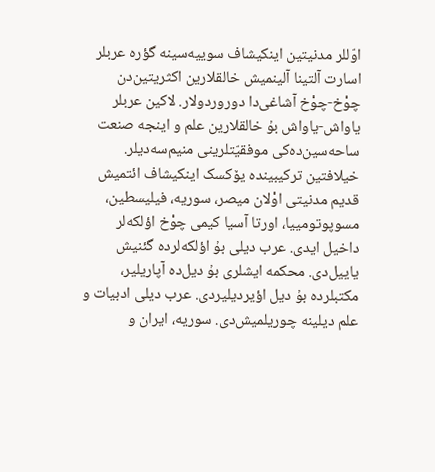اوّللر مدنیتین اینکیشاف سوییه‌سینه گؤره عربلر اسارت آلتینا آلینمیش خالقلارین اکثریتین‌دن چوْخ-چوْخ آشاغی‌دا دوروردولار. لاکین عربلر یاواش-یاواش بۇ خالقلارین علم و اینجه صنعت ساحه‌سین‌ده‌کی موفقیّتلرینی منیم‌سه‌دیلر. خیلافتین ترکیبینده یۆکسک اینکیشاف ائتمیش قدیم مدنیتی اوْلان میصر، سوریه، فیلیسطین، مسوپوتومییا، اورتا آسیا کیمی چوْخ اؤلکه‌لر داخیل ایدی. عرب دیلی بۇ اؤلکه‌لرده گئنیش یاییل‌دی. محکمه ایشلری بۇ دیل‌ده آپاریلیر، مکتبلرده بۇ دیل اؤیردیلیردی. عرب دیلی ادبیات و علم دیلینه چوریلمیش‌دی. سوریه، ایران و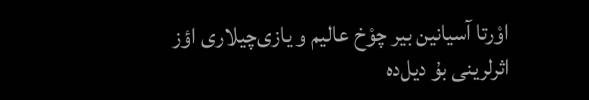اوْرتا آسیانین بیر چوْخ عالیم و یازی‌چیلاری اؤز اثرلرینی بۇ دیل‌ده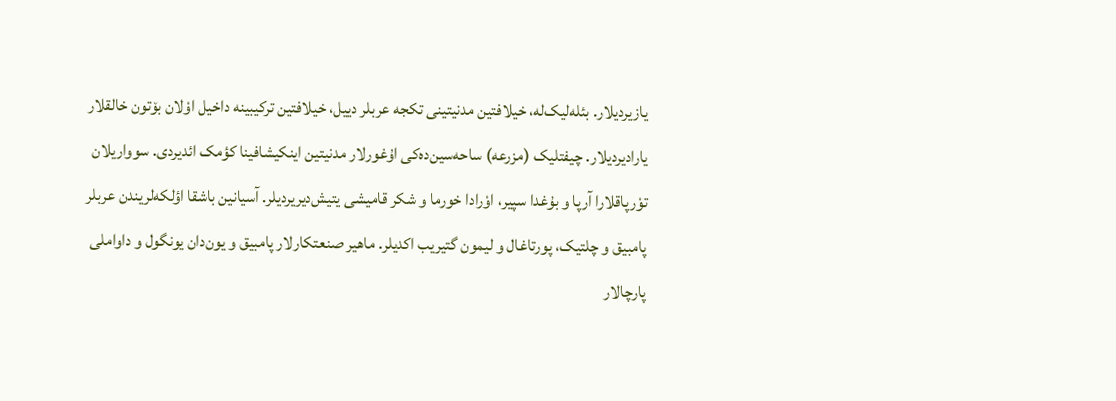یازیردیلار. بئله‌لیک‌له، خیلافتین مدنیتینی تکجه عربلر دییل، خیلافتین ترکیبینه داخیل اوْلان بۆتون خالقلار یارادیردیلار. چیفتلیک (مزرعه) ساحه‌سین‌ده‌کی اۇغورلار مدنیتین اینکیشافینا کؤمک ائدیردی. سوواریلان توْرپاقلارا آرپا و بۇغدا سپیر، اوْرادا خورما و شکر قامیشی یتیش‌دیریردیلر. آسیانین باشقا اؤلکه‌لریندن عربلر پامبیق و چلتیک، پورتاغال و لیمون گتیریب اکدیلر. ماهیر صنعتکارلار پامبیق و یون‌دان یونگول و داواملی پارچالار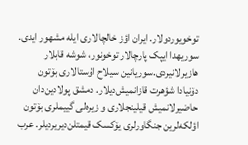توخویوردولار. ایران اؤز خالچالاری ایله مشهور ایدی. سوریهدا ایپک پارچالار توخونور، شوشه قابلار هازیرلانیردی.سوریانین سیلاح اۇستالاری بۆتون دۆنیادا شؤهرت قازانمیش‌دیلار. دمشق پولادین‌دان حاضیرلانمیش قیلینجلاری و زیره‌لی گییملری بۆتون اؤلکه‌لرین جنگاورلری یۆکسک قیمتلن‌دیریردیلر. عرب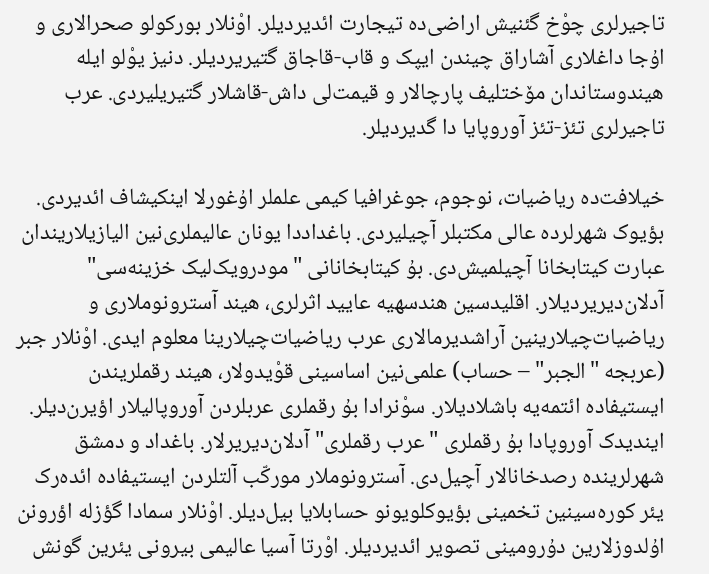تاجیرلری چوْخ گئنیش اراضی‌ده تیجارت ائدیردیلر. اوْنلار بورکولو صحرالاری و اۇجا داغلاری آشاراق چیندن ایپک و قاب-قاجاق گتیریردیلر. دنیز یوْلو ایله هیندوستاندان مۆختلیف پارچالار و قیمت‌لی داش-قاشلار گتیریلیردی. عرب تاجیرلری تئز-تئز آوروپایا دا گدیردیلر.

خیلافت‌ده ریاضیات، نوجوم، جوغرافیا کیمی علملر اۇغورلا اینکیشاف ائدیردی. بؤیوک شهرلرده عالی مکتبلر آچیلیردی. باغداددا یونان عالیملری‌نین الیازیلاریندان عبارت کیتابخانا آچیلمیش‌دی. بۇ کیتابخانانی "مودرویک‌لیک خزینه‌سی" آدلان‌دیریردیلار. اقلیدسین هندسهیه عایید اثرلری، هیند آسترونوملاری و ریاضیات‌چیلارینین آراشدیرمالاری عرب ریاضیات‌چیلارینا معلوم ایدی. اوْنلار جبر (عربجه "الجبر" – حساب) علمی‌نین اساسینی قوْیدولار، هیند رقملریندن ایستیفاده ائتمه‌یه باشلادیلار. سوْنرادا بۇ رقملری عربلردن آوروپالیلار اؤیرن‌دیلر. ایندیدک آوروپادا بۇ رقملری "عرب رقملری" آدلان‌دیریرلار. باغداد و دمشق شهرلرینده رصدخانالار آچیل‌دی. آسترونوملار مورکّب آلتلردن ایستیفاده ائده‌رک یئر کوره‌سینین تخمینی بؤیوکلویونو حسابلایا بیل‌دیلر. اوْنلار سمادا گؤزله اؤرونن اۇلدوزلارین دۇرومینی تصویر ائدیردیلر. اوْرتا آسیا عالیمی بیرونی یئرین گونش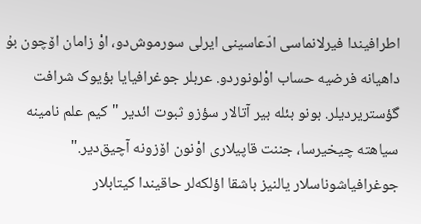اطرافیندا فیرلانماسی ادّعاسینی ایر‌لی سورموش‌دو، اوْ زامان اۆچون بۇ داهیانه فرضیه حساب اوْلونوردو. عربلر جوغرافیایا بؤیوک شرافت گؤستریردیلر. بونو بئله بیر آتالار سؤزو ثبوت ائدیر "کیم علم نامینه سیاهته چیخیرسا، جننت قاپیلاری اوْنون اۆزونه آچیق‌دیر." جوغرافیاشوناسلار یالنیز باشقا اؤلکه‌لر حاقیندا کیتابلار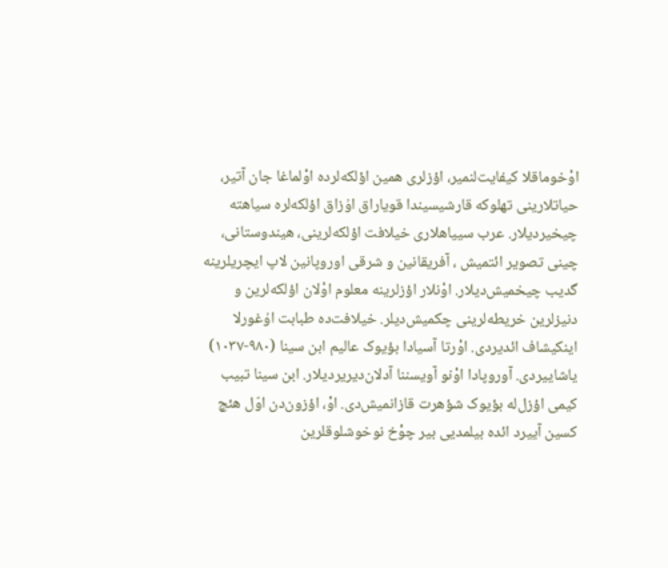اوْخوماقلا کیفایت‌لنمیر، اؤزلری همین اؤلکه‌لرده اوْلماغا جان آتیر، حیاتلارینی تهلوکه قارشیسیندا قویاراق اۇزاق اؤلکه‌لره سیاهته چیخیردیلار. عرب سییاهلاری خیلافت اؤلکه‌لرینی، هیندوستانی، چینی تصویر ائتمیش ، آفریقانین و شرقی اوروپانین لاپ ایچریلرینه گدیب چیخمیش‌دیلار. اوْنلار اؤزلرینه معلوم اوْلان اؤلکه‌لرین و دنیزلرین خریطه‌لرینی چکمیش‌دیلر. خیلافت‌ده طبابت اۇغورلا اینکیشاف ائدیردی. اوْرتا آسیادا بؤیوک عالیم ابن سینا (۹۸۰-۱۰۳۷) یاشاییردی. آوروپادا اوْنو آویسننا آدلان‌دیریردیلار. ابن سینا تبیب کیمی اؤزل‌له بؤیوک شؤهرت قازانمیش‌دی. اوْ، اؤزون‌دن اوّل هئچ کسین آییرد ائده بیلمدیی بیر چوْخ نوخوشلوقلرین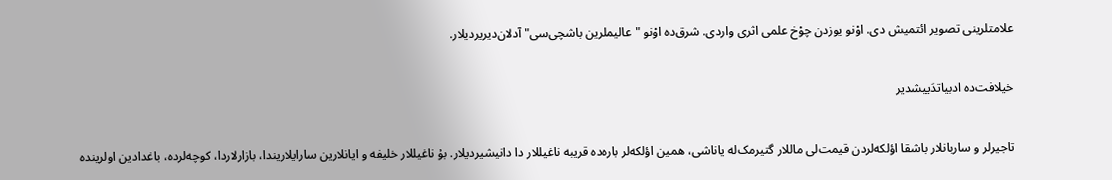علامتلرینی تصویر ائتمیش ‌دی. اوْنو یوزدن چوْخ علمی اثری واردی. شرق‌ده اوْنو "عالیملرین باشچی‌سی" آدلان‌دیریردیلار.

خیلافت‌ده ادبیاتدَییشدیر

تاجیرلر و ساربانلار باشقا اؤلکه‌لردن قیمت‌لی ماللار گتیرمک‌له یاناشی، همین اؤلکه‌لر باره‌ده قریبه ناغیللار دا دانیشیردیلار. بۇ ناغیللار خلیفه و ایانلارین سارایلاریندا، بازارلاردا، کوچه‌لرده، باغدادین اولرینده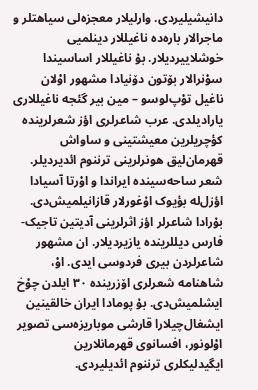دانیشیلیردی. وارلیلار معجزه‌لی سیاهتلر و ماجرالار باره‌ده ناغیللار دینلمیی خوشلاییردیلار. بۇ ناغیللار اساسیندا سوْنرالار بۆتون دۆنیادا مشهور اوْلان ناغیل توْپ‌لوسو – مین بیر گئجه ناغیللاری یارادیلدی. عرب شاعرلری اؤز شعرلرینده کؤچریلرین معیشتینی و ساواش قهرمان‌لیق هونرلرینی ترننوم ائدیردیلر. شعر ساحه‌سینده ایراندا و اوْرتا آسیادا اؤزل‌له بؤیوک اۇغورلار قازانیلمیش‌دی. بۇرادا شاعرلر اؤز اثرلرینی آدیتین تاجیک-فارس دیللرینده یازیردیلار. ان مشهور شاعرلردن بیری فردوسی ایدی. اوْ، شاهنامه شعرلری اۆزرینده ۳۰ ایلدن چوْخ ایشلمیش‌دی. بۇ پومادا ایران خالقینین ایشغال‌چیلارا قارشی موباریزه‌سی تصویر اوْلونور، افسانوی قهرمانلارین ایگیدلیکلری ترننوم ائدیلیردی.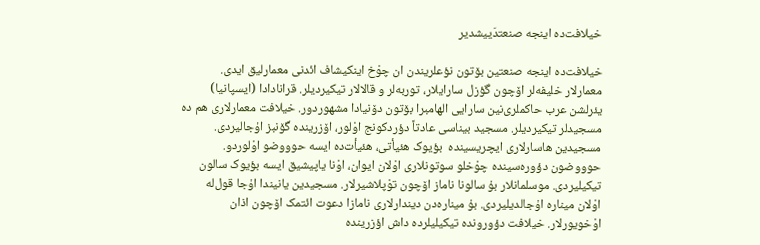خیلافت‌ده اینجه صنعتدَییشدیر

خیلافت‌ده اینجه صنعتین بۆتون نؤعلریندن ان چوْخ اینکیشاف ائدنی معمارلیق ایدی. معمارلار خلیفه‌لر اۆچون گؤزل سارایلار، توربه‌لر و قالالار تیکیردیلر. قرانادادا (ایسپانیا) یئر‌لشن عرب حاکملری‌نین سارایی الهامبرا بۆتون دۆنیادا مشهوردور. خیلافت معمارلاری هم ده مسجیدلر تیکیردیلر. مسجید بیناسی عادتاً دؤردکونج اوْلور، اۆزرینده گۆنبز اۇجالیردی. مسجیدین هاسارلاری ایچریسینده ‌ بؤیوک هئیأتی، هئیأت‌ده ایسه حوووضو اوْلوردو. حوووضون دؤوره‌سینده چوْخلو سوتونلاری اوْلان ایوان، اوْنا یاپیشیق ایسه بؤیوک سالون تیکیلیردی. موسلمانلار بۇ سالونا ناماز اۆچون توْپلاشیرلار. مسجیدین یانیندا اۇجا قول‌له اوْلان میناره اۇجالدیلیردی. بۇ میناره‌دن دیندارلاری نامازا دعوت ائتمک اۆچون اذان اوْخویورلار. خیلافت دؤورونده تیکیلیلرده داش اؤزرینده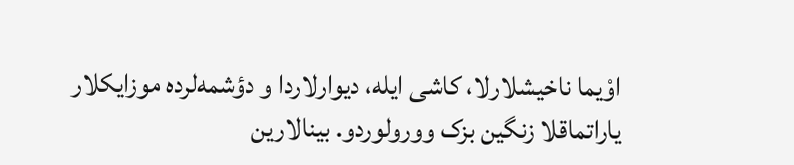اوْیما ناخیشلارلا، کاشی ایله، دیوارلاردا و دؤشمه‌لرده موزایکلار یاراتماقلا زنگین بزک وورولوردو. بینالارین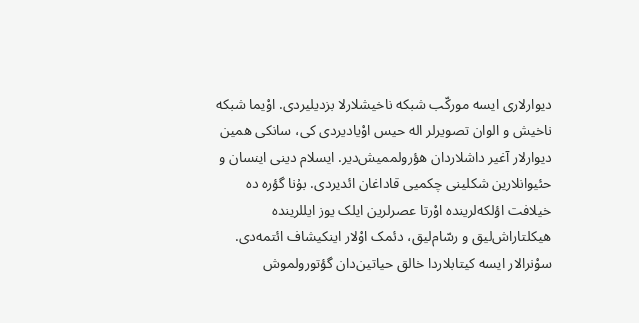دیوارلاری ایسه مورکّب شبکه ناخیشلارلا بزدیلیردی. اوْیما شبکه ناخیش و الوان تصویرلر اله حیس اوْیادیردی کی، سانکی همین دیوارلار آغیر داشلاردان هؤرولممیش‌دیر. ایسلام دینی اینسان و حئیوانلارین شکلینی چکمیی قاداغان ائدیردی. بۇنا گؤره ده خیلافت اؤلکه‌لرینده اوْرتا عصرلرین ایلک یوز ایللرینده هیکلتاراش‌لیق و رسّام‌لیق، دئمک اوْلار اینکیشاف ائتمه‌دی. سوْنرالار ایسه کیتابلاردا خالق حیاتین‌دان گؤتورولموش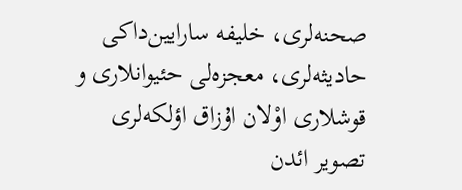صحنه‌لری، خلیفه سارایین‌داکی حادیثه‌لری، معجزه‌لی حئیوانلاری و قوشلاری اوْلان اۇزاق اؤلکه‌لری تصویر ائدن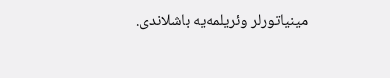مینیاتورلر وئریلمه‌یه باشلاندی.